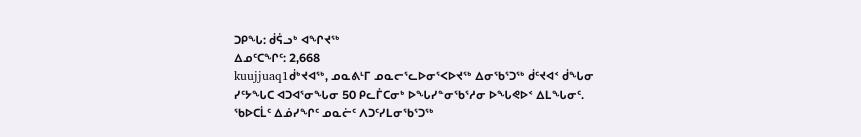ᑐᑭᖓ: ᑰᕌᓗᒃ ᐊᖏᔪᖅ
ᐃᓄᑦᑕᖏᑦ: 2,668
kuujjuaq1ᑰᒃᔪᐊᖅ, ᓄᓇᕕᒻᒥ ᓄᓇᓕᕐᓚᐅᓂᕐᐸᐅᔪᖅ ᐃᓂᖃᕐᑐᖅ ᑰᑦᔪᐊᑉ ᑰᖓᓂ ᓯᑦᔭᖓᑕ ᐊᑐᐊᕐᓂᖓᓂ 50 ᑭᓚᒦᑕᓂᒃ ᐅᖓᓯᓐᓂᖃᕐᓱᓂ ᐅᖓᕙᐅᑉ ᐃᒪᖓᓂᑦ. ᖃᐅᑕᒫᑦ ᐃᓅᓯᖏᑦ ᓄᓇᓖᑦ ᐱᑐᑦᓯᒪᓂᖃᕐᑐᖅ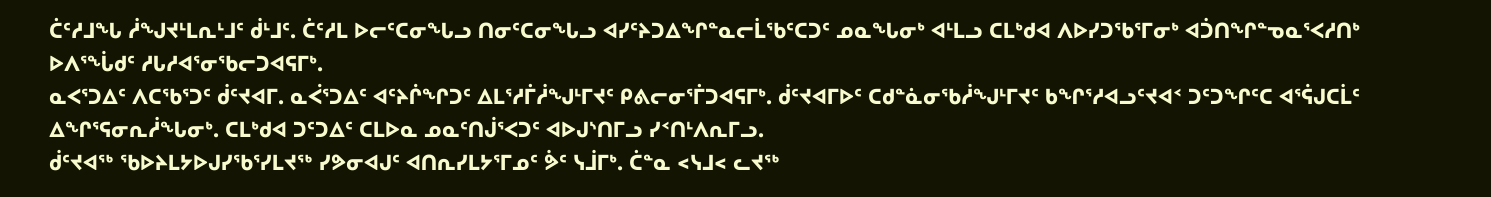ᑖᑦᓱᒧᖓ ᓲᖑᔪᒻᒪᕆᒻᒧᑦ ᑰᒻᒧᑦ. ᑖᑦᓱᒪ ᐅᓕᑦᑕᓂᖓᓗ ᑎᓂᑦᑕᓂᖓᓗ ᐊᓯᑦᔨᑐᐃᖏᓐᓇᓕᒫᖃᑦᑕᑐᑦ ᓄᓇᖓᓂᒃ ᐊᒻᒪᓗ ᑕᒪᒃᑯᐊ ᐱᐅᓯᑐᖃᕐᒥᓂᒃ ᐊᑑᑎᖏᓐᓀᓇᕐᐸᓱᑎᒃ ᐅᐱᕐᖔᑯᑦ ᓱᒐᓱᐊᕐᓂᖃᓕᑐᐊᕋᒥᒃ.
ᓇᐸᕐᑐᐃᑦ ᐱᑕᖃᕐᑐᑦ ᑰᑦᔪᐊᒥ. ᓇᐹᕐᑐᐃᑦ ᐊᑦᔨᒌᖏᑐᑦ ᐃᒪᕐᓱᒦᓲᖑᒻᒥᔪᑦ ᑭᕕᓕᓂᕐᒦᑐᐊᕋᒥᒃ. ᑰᑦᔪᐊᒥᐅᑦ ᑕᑯᓐᓈᓂᖃᓲᖑᒻᒥᔪᑦ ᑲᖏᕐᓱᐊᓗᑦᔪᐊᑉ ᑐᑦᑐᖏᑦᑕ ᐊᕐᕌᒍᑕᒫᑦ ᐃᖏᕐᕋᓂᕆᓲᖓᓂᒃ. ᑕᒪᒃᑯᐊ ᑐᑦᑐᐃᑦ ᑕᒪᐅᓇ ᓄᓇᑦᑎᒎᕐᐸᑐᑦ ᐊᐅᒍᔅᑎᒥᓗ ᓯᑉᑎᒻᐱᕆᒥᓗ.
ᑰᑦᔪᐊᖅ ᖃᐅᔨᒪᔭᐅᒍᓯᖃᕐᓯᒪᔪᖅ ᓯᕗᓂᐊᒍᑦ ᐊᑎᕆᓯᒪᔭᕐᒥᓄᑦ ᕘᑦ ᓭᒨᒥᒃ. ᑖᓐᓇ <ᓭᒧ< ᓚᔪᖅ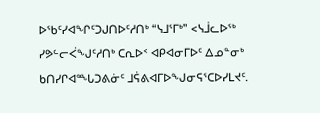ᐅᖃᑦᓯᐊᖏᑦᑐᒍᑎᐅᑦᓱᑎᒃ “ᓭᒧᕐᒥᒃ” <ᓭᒨᓚᐅᕐᒃ
ᓯᕗᓪᓕᐹᖑᑦᓱᑎᒃ ᑕᕆᐅᑉ ᐊᑭᐊᓂᒥᐅᑦ ᐃᓄᓐᓂᒃ ᑲᑎᓯᒋᐊᙵᑐᕕᓃᑦ ᒧᕌᕕᐊᒥᐅᖑᓂᕋᕐᑕᐅᓯᒪᔪᑦ.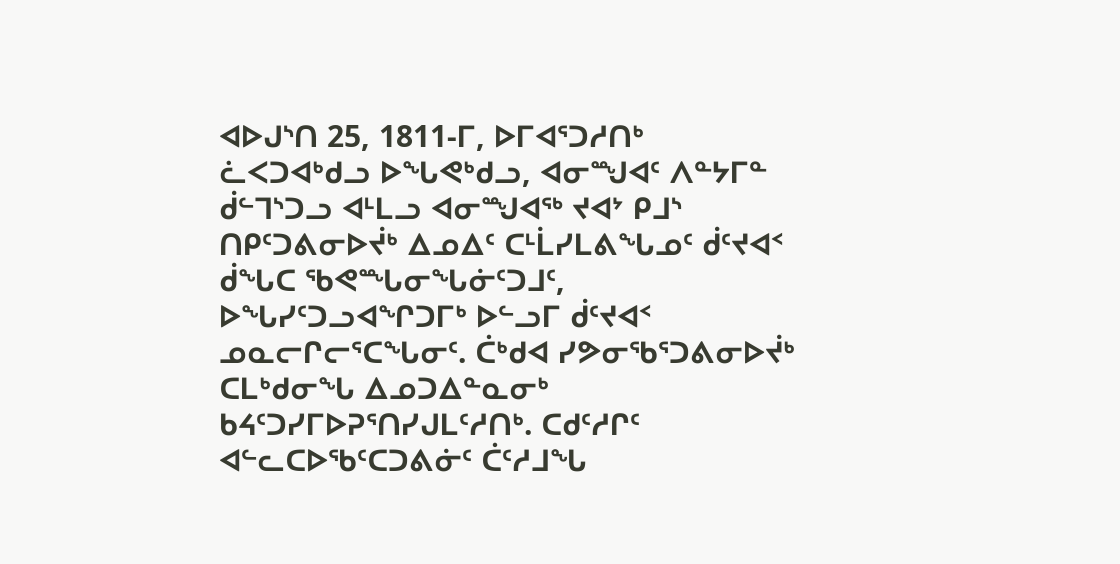ᐊᐅᒍᔅᑎ 25, 1811-ᒥ, ᐅᒥᐊᕐᑐᓱᑎᒃ ᓛᐸᑐᐊᒃᑯᓗ ᐅᖓᕙᒃᑯᓗ, ᐊᓂᙳᐊᑦ ᐱᓐᔭᒥᓐ ᑰᓪᒣᔅᑐᓗ ᐊᒻᒪᓗ ᐊᓂᙳᐊᖅ ᔪᐊᔾ ᑭᒧᔅ ᑎᑭᑦᑐᕕᓂᐅᔫᒃ ᐃᓄᐃᑦ ᑕᒻᒫᓯᒪᕕᖓᓄᑦ ᑰᑦᔪᐊᑉ ᑰᖓᑕ ᖃᕙᙵᓂᖓᓃᑦᑐᒧᑦ, ᐅᖓᓯᑦᑐᓗᐊᖏᑐᒥᒃ ᐅᓪᓗᒥ ᑰᑦᔪᐊᑉ ᓄᓇᓕᒋᓕᕐᑕᖓᓂᑦ. ᑖᒃᑯᐊ ᓯᕗᓂᖃᕐᑐᕕᓂᐅᔫᒃ ᑕᒪᒃᑯᓂᖓ ᐃᓄᑐᐃᓐᓇᓂᒃ ᑲᔦᑦᑐᓯᒥᐅᕈᕐᑎᓯᒍᒪᑦᓱᑎᒃ. ᑕᑯᑦᓱᒋᑦ ᐊᓪᓚᑕᐅᖃᑦᑕᑐᕕᓃᑦ ᑖᑦᓱᒧᖓ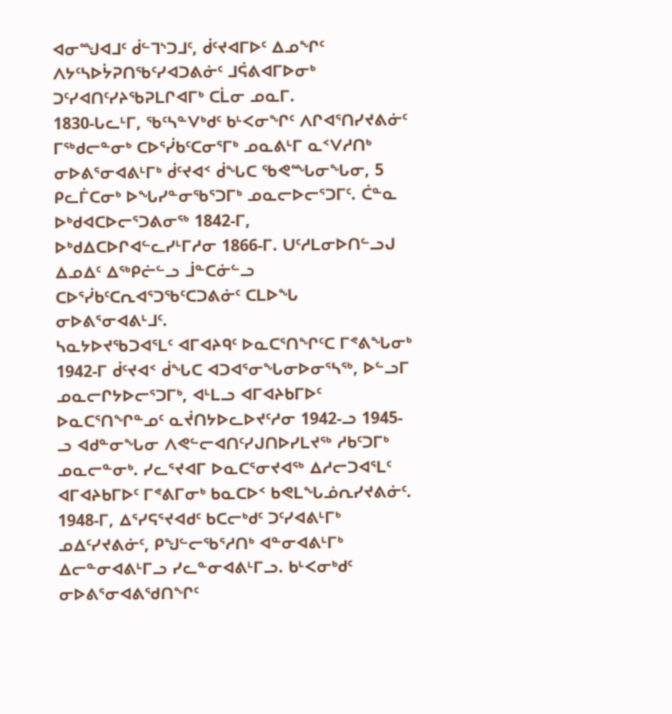ᐊᓂᙳᐊᒧᑦ ᑰᓪᒣᔅᑐᒧᑦ, ᑰᑦᔪᐊᒥᐅᑦ ᐃᓄᖏᑦ ᐱᔭᑦᓴᐅᔮᕈᑎᖃᑦᓯᐊᑐᕕᓃᑦ ᒧᕌᕕᐊᒥᐅᓂᒃ ᑐᑦᓯᐊᑎᑦᓯᔨᖃᕈᒪᒋᐊᒥᒃ ᑕᒫᓂ ᓄᓇᒥ.
1830-ᒐᓚᒻᒥ, ᖃᑦᓴᓐᐯᒃᑯᑦ ᑲᒻᐸᓂᖏᑦ ᐱᒋᐊᕐᑎᓯᔪᕕᓃᑦ ᒥᖅᑯᓕᓐᓂᒃ ᑕᐅᕐᓰᑲᑦᑕᓂᕐᒥᒃ ᓄᓇᕕᒻᒥ ᓇᑉᐯᓱᑎᒃ ᓂᐅᕕᕐᓂᐊᕕᒻᒥᒃ ᑰᑦᔪᐊᑉ ᑰᖓᑕ ᖃᕙᙵᓂᖓᓂ, 5 ᑭᓚᒦᑕᓂᒃ ᐅᖓᓯᓐᓂᖃᕐᑐᒥᒃ ᓄᓇᓕᐅᓕᕐᑐᒥᑦ. ᑖᓐᓇ ᐅᒃᑯᐊᑕᐅᓕᕐᑐᕕᓂᖅ 1842-ᒥ, ᐅᒃᑯᐃᑕᐅᒋᐊᓪᓚᓯᒻᒥᓱᓂ 1866-ᒥ. ᑌᑦᓱᒪᓂᐅᑎᓪᓗᒍ ᐃᓄᐃᑦ ᐃᖅᑭᓖᓪᓗ ᒨᓐᑕᓃᓪᓗ ᑕᐅᕐᓰᑲᑦᑕᕆᐊᕐᑐᖃᑦᑕᑐᕕᓃᑦ ᑕᒪᐅᖓ ᓂᐅᕕᕐᓂᐊᕕᒻᒧᑦ.
ᓴᓇᔭᐅᔪᖃᑐᐊᕐᒪᑦ ᐊᒥᐊᔨᑫᑦ ᐅᓇᑕᕐᑎᖏᑦᑕ ᒥᕝᕕᖓᓂᒃ 1942-ᒥ ᑰᑦᔪᐊᑉ ᑰᖓᑕ ᐊᑐᐊᕐᓂᖓᓂᐅᓂᕐᓴᖅ, ᐅᓪᓗᒥ ᓄᓇᓕᒋᔭᐅᓕᕐᑐᒥᒃ, ᐊᒻᒪᓗ ᐊᒥᐊᔨᑲᒥᐅᑦ ᐅᓇᑕᕐᑎᖏᓐᓄᑦ ᓇᔫᑎᔭᐅᓚᐅᔪᑦᓱᓂ 1942-ᓗ 1945-ᓗ ᐊᑯᓐᓂᖓᓂ ᐱᕙᓪᓕᐊᑎᑦᓯᒍᑎᐅᓯᒪᔪᖅ ᓱᑲᑦᑐᒥᒃ ᓄᓇᓕᓐᓂᒃ. ᓯᓚᕐᔪᐊᒥ ᐅᓇᑕᕐᓂᔪᐊᖅ ᐃᓱᓕᑐᐊᕐᒪᑦ ᐊᒥᐊᔨᑲᒥᐅᑦ ᒥᕝᕕᒥᓂᒃ ᑲᓇᑕᐅᑉ ᑲᕙᒪᖓᓅᕆᓯᔪᕕᓃᑦ. 1948-ᒥ, ᐃᕐᓯᕋᕐᔪᐊᑯᑦ ᑲᑕᓕᒃᑯᑦ ᑐᑦᓯᐊᕕᒻᒥᒃ ᓄᐃᑦᓯᔪᕕᓃᑦ, ᑭᖑᓪᓕᖃᕐᓱᑎᒃ ᐊᓐᓂᐊᕕᒻᒥᒃ ᐃᓕᓐᓂᐊᕕᒻᒥᓗ ᓯᓚᓐᓂᐊᕕᒻᒥᓗ. ᑲᒻᐸᓂᒃᑯᑦ ᓂᐅᕕᕐᓂᐊᕕᖁᑎᖏᑦ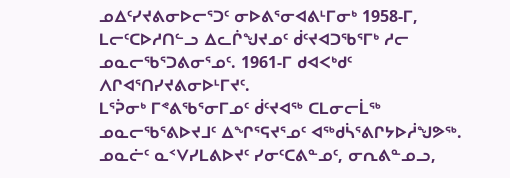ᓄᐃᑦᓯᔪᕕᓂᐅᓕᕐᑐᑦ ᓂᐅᕕᕐᓂᐊᕕᒻᒥᓂᒃ 1958-ᒥ, ᒪᓕᑦᑕᐅᓱᑎᓪᓗ ᐃᓚᒌᖑᔪᓄᑦ ᑰᑦᔪᐊᑐᖃᕐᒥᒃ ᓱᓕ ᓄᓇᓕᖃᕐᑐᕕᓂᕐᓄᑦ. 1961-ᒥ ᑯᐊᐸᒃᑯᑦ ᐱᒋᐊᕐᑎᓯᔪᕕᓂᐅᒻᒥᔪᑦ.
ᒪᕐᕉᓂᒃ ᒥᕝᕕᖃᕐᓂᒥᓄᑦ ᑰᑦᔪᐊᖅ ᑕᒪᓂᓕᒫᖅ ᓄᓇᓕᖃᕐᕕᐅᔪᒧᑦ ᐃᖏᕐᕋᔪᕐᓄᑦ ᐊᖅᑯᓵᕐᕕᒋᔭᐅᓲᖑᕗᖅ. ᓄᓇᓖᑦ ᓇᑉᐯᓯᒪᕕᐅᔪᑦ ᓯᓂᑦᑕᕕᓐᓄᑦ, ᓂᕆᕕᓐᓄᓗ,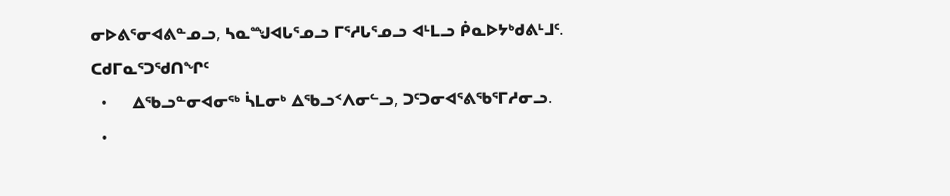ᓂᐅᕕᕐᓂᐊᕕᓐᓄᓗ, ᓴᓇᙳᐊᒐᕐᓄᓗ ᒥᕐᓱᒐᕐᓄᓗ ᐊᒻᒪᓗ ᑮᓇᐅᔭᒃᑯᕕᒻᒧᑦ.
ᑕᑯᒥᓇᕐᑐᖁᑎᖏᑦ
  •     ᐃᖃᓗᓐᓂᐊᓂᖅ ᓵᒪᓂᒃ ᐃᖃᓗᑉᐱᓂᓪᓗ, ᑐᑦᑐᓂᐊᕐᕕᖃᕐᒥᓱᓂᓗ.
  •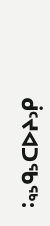ᑰᑦᔪᐊᑐᖃᖅ: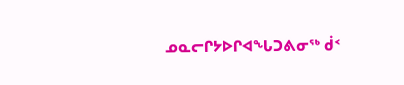ᓄᓇᓕᒋᔭᐅᒋᐊᖓᑐᕕᓂᖅ ᑰᑉ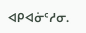ᐊᑭᐊᓃᑦᓱᓂ.